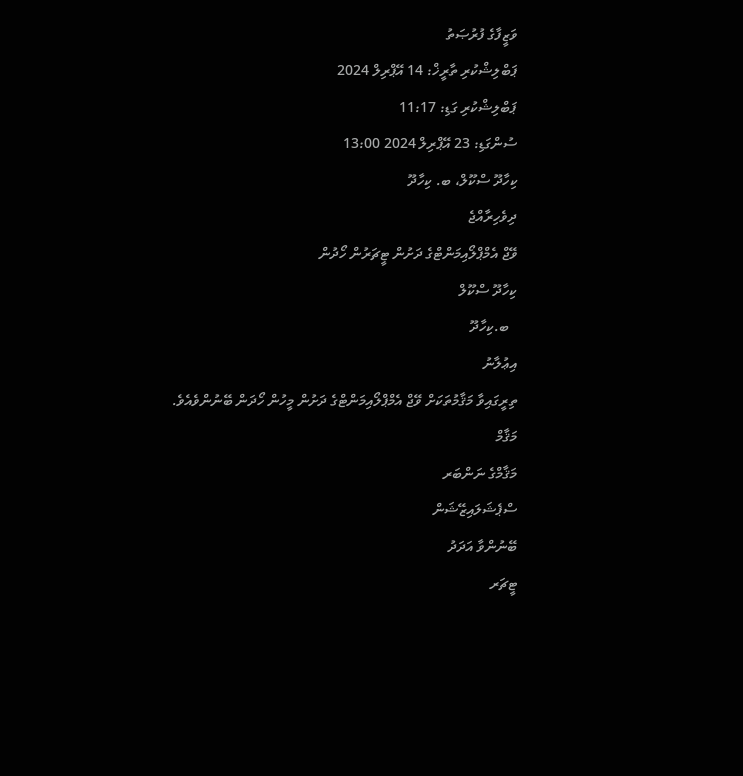ވަޒީފާގެ ފުރުޞަތު
ޕަބްލިޝްކުރި ތާރީޚް: 14 އޭޕްރިލް 2024
ޕަބްލިޝްކުރި ގަޑި: 11:17
ސުންގަޑި: 23 އޭޕްރިލް 2024 13:00
ކިހާދޫ ސްކޫލް، ބ. ކިހާދޫ
ދިވެހިރާއްޖެ
ވޭޖް އެމްޕްލޯއިމަންޓްގެ ދަށުން ޓީޗަރުން ހޯދުން
ކިހާދޫ ސްކޫލް
  ބ.ކިހާދޫ
އިޢުލާނު
ތިރީގައިވާ މަޤާމުތަކަށް ވޭޖް އެމްޕްލޯއިމަންޓްގެ ދަށުން މީހުން ހޯދަން ބޭނުންވެއެވެ.
މަޤާމް
މަޤާމްގެ ނަންބަރ
ސްޕެޝަލައިޒޭޝަން
ބޭނުންވާ އަދަދު
ޓީޗަރ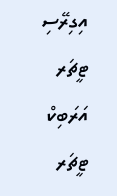އިގިރޭސި
ޓީޗަރ
އަރަބިކް
ޓީޗަރ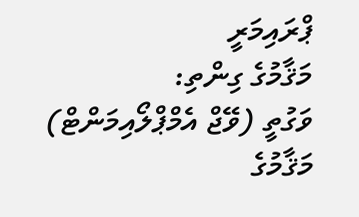ޕްރައިމަރީ
މަޤާމުގެ ގިންތި:
ވަގުތީ (ވޭޖް އެމްޕްލޯއިމަންޓް)
މަޤާމުގެ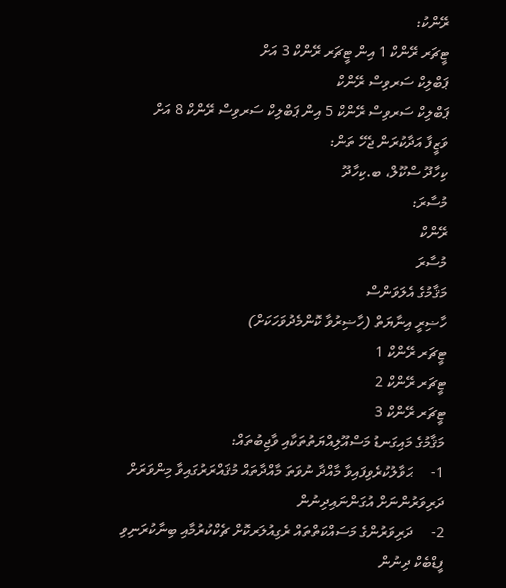ރޭންކު:
ޓީޗަރ ރޭންކް 1 އިން ޓީޗަރ ރޭންކް 3 އަށް
ޕަބްލިކް ސަރވިސް ރޭންކް
ޕަބްލިކް ސަރވިސް ރޭންކް 5 އިން ޕަބްލިކް ސަރވިސް ރޭންކް 8 އަށް
ވަޒީފާ އަދާކުރަން ޖެހޭ ތަން:
ކިހާދޫ ސްކޫލް، ބ.ކިހާދޫ
މުސާރަ:
ރޭންކް
މުސާރަ
މަޤާމުގެ އެލަވަންސް
ހާޟިރީ އިނާޔަތް (ހާޟިރުވާ ކޮންމެދުވަހަކަށް)
ޓީޗަރ ރޭންކް 1
ޓީޗަރ ރޭންކް 2
ޓީޗަރ ރޭންކް 3
މަޤާމުގެ މައިގަނޑު މަސްއޫލިއްޔަތުތަކާއި ވާޖިބުތައް:
1-     ޙަވާލުކުރެވިފައިވާ މާއްދާ ނުވަތަ މާއްދާތައް މުޤައްރަރުގައިވާ މިންވަރަށް ދަރިވަރުންނަށް އުގަންނައިދިނުން
2-     ދަރިވަރުންގެ މަސައްކަތްތައް ރެގިއުލަރކޮށް ޗެކްކުރުމާއި ބިނާކުރަނިވި ފީޑްބެކް ދިނުން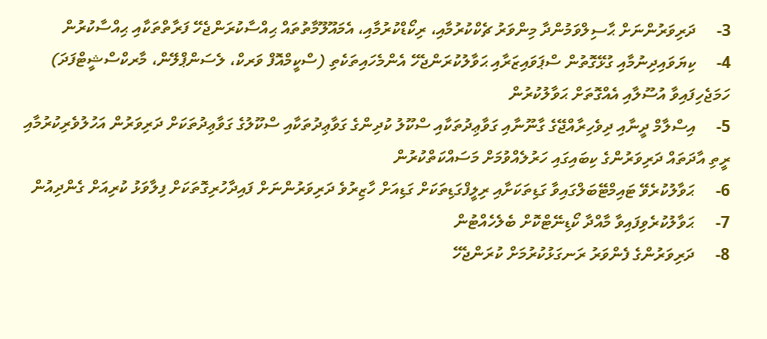3-     ދަރިވަރުންނަށް ޙާސިލްވަމުންދާ މިންވަރު ޗެކްކުރުމާއި، ރިކޯޑްކުރުމާއި، އެމައޫލޫމާތުތައް ޙިއްސާކުރަންޖެހޭ ފަރާތްތަކާއި ޙިއްސާކުރުން
4-     ކިޔަވައިދިނުމާއި ގުޅޭގޮތުން ސްޕަވައިޒަރާއި ޙަވާލުކުރަންޖެހޭ އެންމެހައިތަކެތި (ސްކީމްއޮފް ވަރކް، ލެސަންޕްލޭން، މާރކްސްޝީޓްފަދަ) ހަމަޖެހިފައިވާ އުސޫލާއި އެއްގޮތަށް ޙަވާލުކުރުން
5-     އިސްލާމް ދީނާއި ދިވެހިރާއްޖޭގެ ގާނޫނާއި ގަވާޢިދުތަކާއި ސްކޫލު ކުދިންގެ ގަވާޢިދުތަކާއި ސްކޫލުގެ ގަވާޢިދުތަކަށް ދަރިވަރުން އަހުލުވެރިކުރުމާއި ރީތި އާދަތައް ދަރިވަރުންގެ ކިބައިގައި ހަރުލެއްވުމަށް މަސައްކަތްކުރުން
6-     ޙަވާލުކުރެވޭ ޓައިމްޓޭބަލްގައިވާ ގަޑިތަކަށާއި ރިލީފްގަޑިތަކަށް ގަޑިއަށް ހާޒިރުވެ ދަރިވަރުންނަށް ފައިދާހުރިގޮތަކަށް ފިލާވަޅު ކުރިއަށް ގެންދިއުން
7-     ޙަވާލުކުރެވިފައިވާ މާއްދާ ކޯޑިނޭޓްކޮށް ބެލެހެއްޓުން
8-     ދަރިވަރުންގެ ފެންވަރު ރަނގަޅުކުރުމަށް ކުރަންޖެހޭ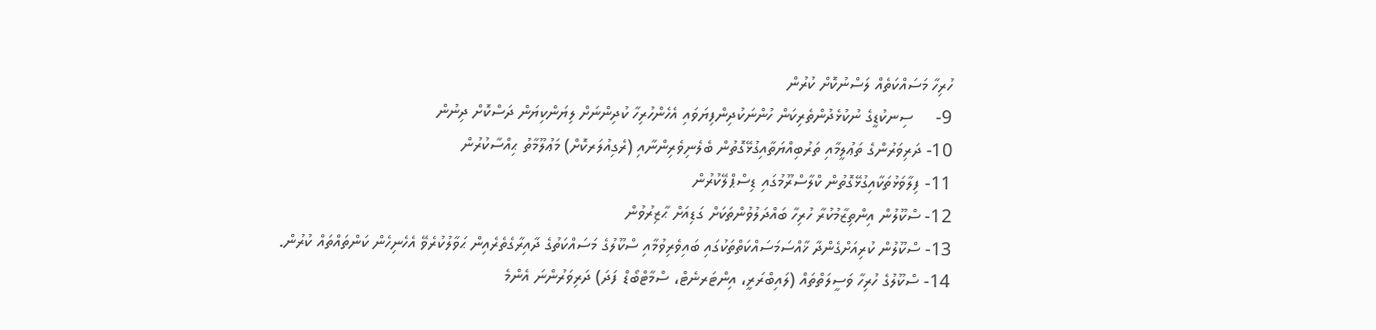ހުރިހާ މަސައްކަތެއް ލަސްނުކޮށް ކުރުން
9-     ސިނކުޑީގެ ނުކުޅެދުންތެރިކަން ހުންނަކުދިންފިޔަވައި އެހެންހުރިހާ ކުދިންނަށް ލިޔަންކިޔަން ދަސްކޮށް ދިނުން
10- ދަރިވަރުންގެ ތަޢުލީމާއި ތަރުބިއްޔަތާއިގުޅޭގޮތުން ބެލެނިވެރިންނާއި (ރެގިއުލަރކޮށް) މަޢުލޫމާތު ޙިއްސާކުރުން
11- ފިލާވަޅުތަކާއިގުޅޭގޮތުން ކްލާސްރޫމުގައި ޑިސްޕްލޭކުރުން
12- ސްކޫލުން އިންތިޒާމުކުރާ ހުރިހާ ބައްދަލުވުންތަކަށް ގަޑިއަށް ޙާޒިރުވުން
13- ސްކޫލުން ކުރިއަށްގެންދާ ޚާއްސަމަސައްކަތްތަކުގައި ބައިވެރިވުމާއި ސްކޫލުގެ މަސައްކަތުގެ ދާއިރާގެތެރެއިން ޙަވާލުކުރެވޭ އެހެނިހެން ކަންތައްތައް ކުރުން.
14- ސްކޫލުގެ ހުރިހާ ވަސީލަތްތައް (ލައިބްރަރީ، އިންޓަރނެޓް، ސްމާޓްބޯޑް ފަދަ) ދަރިވަރުންނަ އެންމެ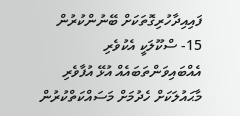ފައިއިދާހުރިގޮތަކަށް ބޭނުންކުރުން
15- ސްކޫލަކީ އެކުވެރި އެއްބައިވަންތަބައެއް އުޅޭ އުފާވެރި މާޙައުލަކަށް ހެދުމަށް މަސައްކަތްކުރުން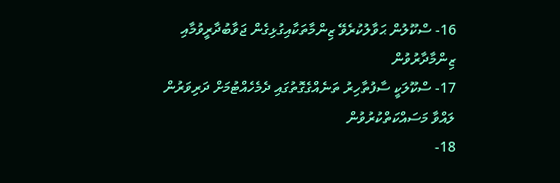16- ސްކޫލުން ޙަވާލުކުރެވޭ ޒިންމާތަކާއިގުޅިގެން ޖަވާބުދާރީވުމާއި ޒިންމާދާރުވުން
17- ސްކޫލަކީ ސާފުތާހިރު ތަނެއްގެގޮތުގައި ދެމެހެއްޓުމަށް ދަރިވަރުން ލައްވާ މަސައްކަތްކުރުވުން
18-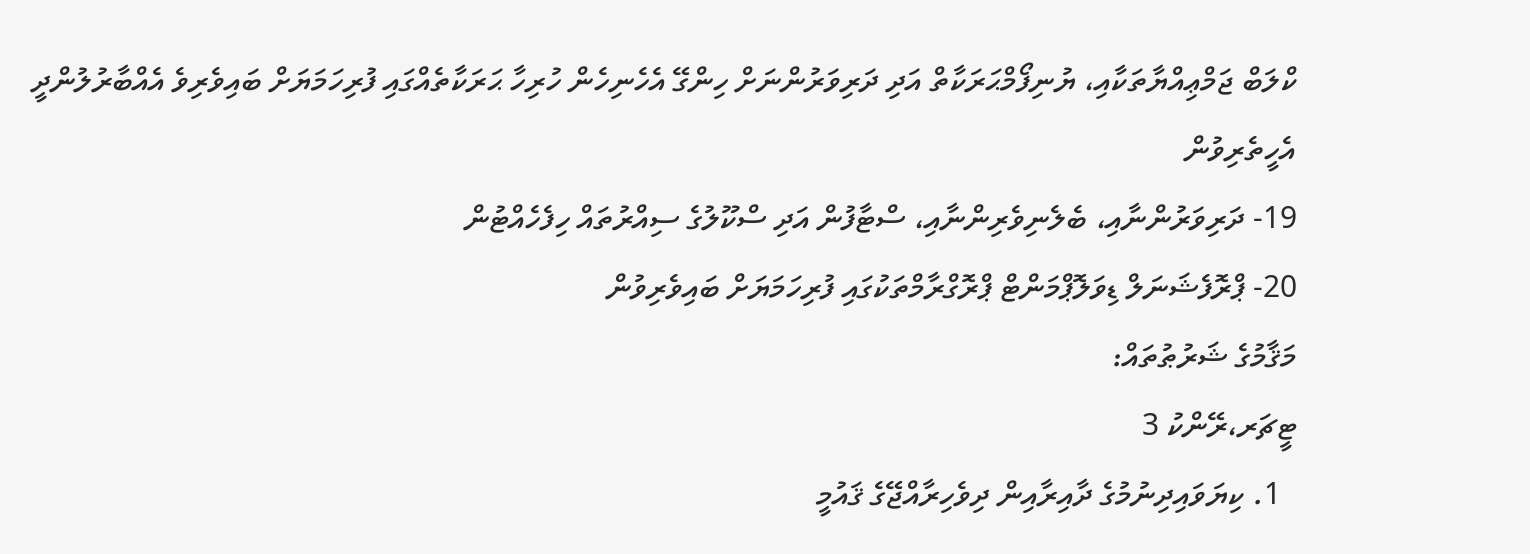ކްލަބް ޖަމްޢިއްޔާތަކާއި، ޔުނިފޯމްޙަރަކާތް އަދި ދަރިވަރުންނަށް ހިންގޭ އެހެނިހެން ހުރިހާ ޙަރަކާތެއްގައި ފުރިހަމަޔަށް ބައިވެރިވެ އެއްބާރުލުންދީ އެހީތެރިވުން
19- ދަރިވަރުންނާއި، ބެލެނިވެރިންނާއި، ސްޓާފުން އަދި ސްކޫލުގެ ސިއްރުތައް ހިފެހެއްޓުން
20- ޕްރޮފެޝަނަލް ޑިވަލޮޕްމަންޓް ޕްރޮގްރާމްތަކުގައި ފުރިހަމަޔަށް ބައިވެރިވުން
މަޤާމުގެ ޝަރުޠުތައް:
ޓީޗަރ،ރޭންކު 3
  1. ކިޔަވައިދިނުމުގެ ދާއިރާއިން ދިވެހިރާއްޖޭގެ ޤައުމީ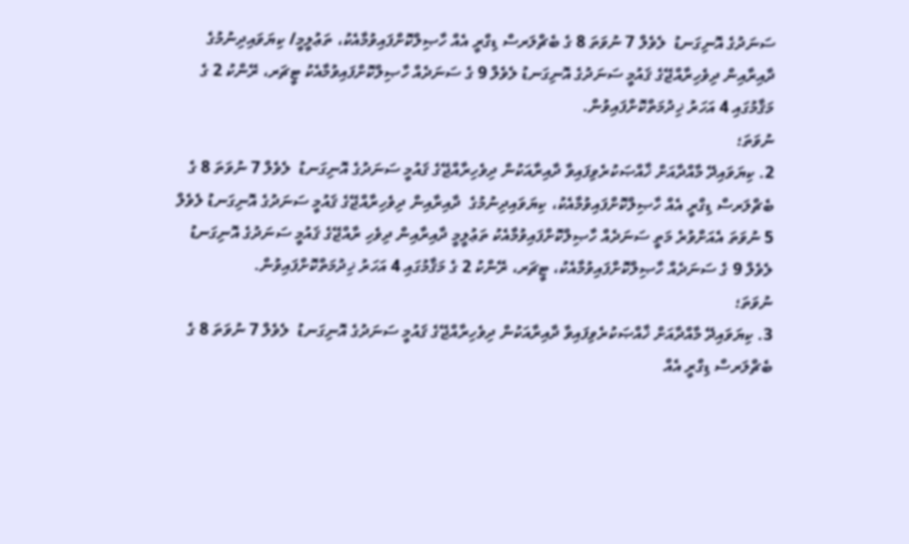ސަނަދުގެ އޮނިގަނޑު  ލެވެލް 7 ނުވަތަ 8 ގެ ބެޗްލަރސް ޑިގްރީ އެއް ހާޞިލްކޮށްފައިވުމާއެކު، ތަޢުލީމީ/ ކިޔަވައިދިނުމުގެ ދާއިރާއިން ދިވެހިރާއްޖޭގެ ޤައުމީ ސަނަދުގެ އޮނިގަނޑު ލެވެލް 9 ގެ ސަނަދެއް ހާޞިލްކޮށްފައިވުމާއެކު ޓީޗަރ، ރޭންކު 2 ގެ މަޤާމުގައި 4 އަހަރު ޚިދުމަތްކޮށްފައިވުން.
ނުވަތަ؛
2. ކިޔަވައިދޭ މާއްދާއަށް ޚާއްޞަކުރެވިފައިވާ ދާއިރާއަކުން ދިވެހިރާއްޖޭގެ ޤައުމީ ސަނަދުގެ އޮނިގަނޑު  ލެވެލް 7 ނުވަތަ 8 ގެ ބެޗްލަރސް ޑިގްރީ އެއް ހާޞިލްކޮށްފައިވުމާއެކު، ކިޔަވައިދިނުމުގެ  ދާއިރާއިން ދިވެހިރާއްޖޭގެ ޤައުމީ ސަނަދުގެ އޮނިގަނޑު ލެވެލް 5 ނުވަތަ އެއަށްވުރެ މަތީ ސަނަދެއް ހާޞިލްކޮށްފައިވުމާއެކު ތަޢުލީމީ ދާއިރާއިން ދިވެހި ރާއްޖޭގެ ޤައުމީ ސަނަދުގެ އޮނިގަނޑު ލެވެލް 9 ގެ ސަނަދެއް ހާޞިލްކޮށްފައިވުމާއެކު، ޓީޗަރ، ރޭންކު 2 ގެ މަޤާމުގައި 4 އަހަރު ޚިދުމަތްކޮށްފައިވުން.
ނުވަތަ؛
3. ކިޔަވައިދޭ މާއްދާއަށް ޚާއްޞަކުރެވިފައިވާ ދާއިރާއަކުން ދިވެހިރާއްޖޭގެ ޤައުމީ ސަނަދުގެ އޮނިގަނޑު  ލެވެލް 7 ނުވަތަ 8 ގެ ބެޗްލަރސް ޑިގްރީ އެއް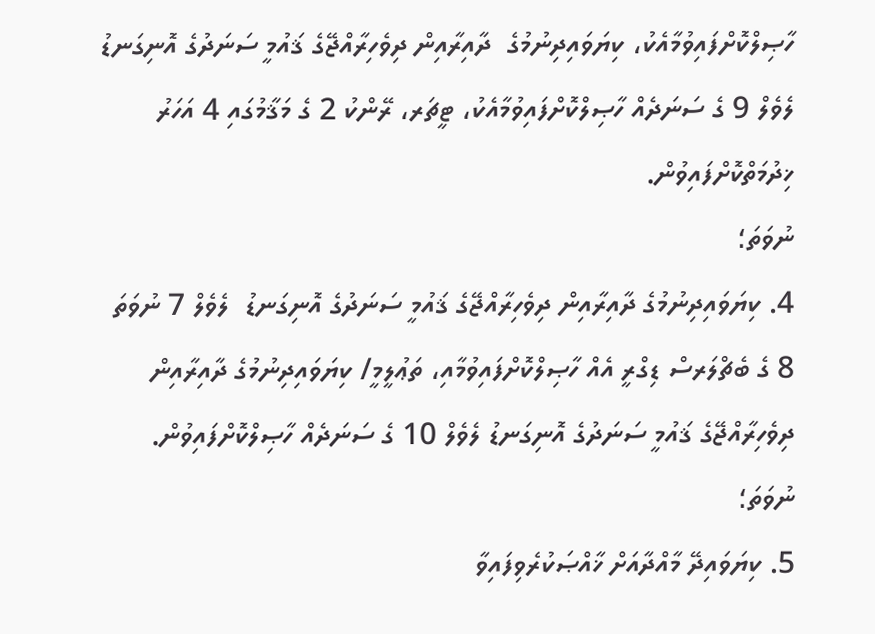ހާޞިލްކޮށްފައިވުމާއެކު، ކިޔަވައިދިނުމުގެ  ދާއިރާއިން ދިވެހިރާއްޖޭގެ ޤައުމީ ސަނަދުގެ އޮނިގަނޑު ލެވެލް 9 ގެ ސަނަދެއް ހާޞިލްކޮށްފައިވުމާއެކު، ޓީޗަރ، ރޭންކު 2 ގެ މަޤާމުގައި 4 އަހަރު ޚިދުމަތްކޮށްފައިވުން.
ނުވަތަ؛
4. ކިޔަވައިދިނުމުގެ ދާއިރާއިން ދިވެހިރާއްޖޭގެ ޤައުމީ ސަނަދުގެ އޮނިގަނޑު  ލެވެލް 7 ނުވަތަ 8 ގެ ބެޗްލަރސް ޑިގްރީ އެއް ހާޞިލްކޮށްފައިވުމާއި، ތަޢުލީމީ/ ކިޔަވައިދިނުމުގެ ދާއިރާއިން ދިވެހިރާއްޖޭގެ ޤައުމީ ސަނަދުގެ އޮނިގަނޑު ލެވެލް 10 ގެ ސަނަދެއް ހާޞިލްކޮށްފައިވުން.
ނުވަތަ؛
5. ކިޔަވައިދޭ މާއްދާއަށް ޚާއްޞަކުރެވިފައިވާ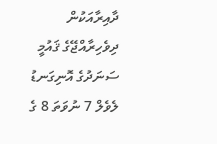ދާއިރާއަކުން ދިވެހިރާއްޖޭގެ ޤައުމީ ސަނަދުގެ އޮނިގަނޑު  ލެވެލް 7 ނުވަތަ 8 ގެ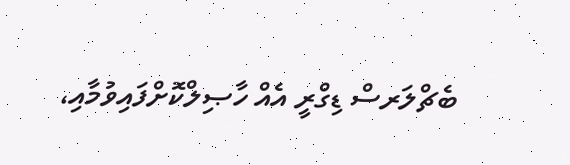ބެޗްލަރސް ޑިގްރީ އެއް ހާޞިލްކޮށްފައިވުމާއި،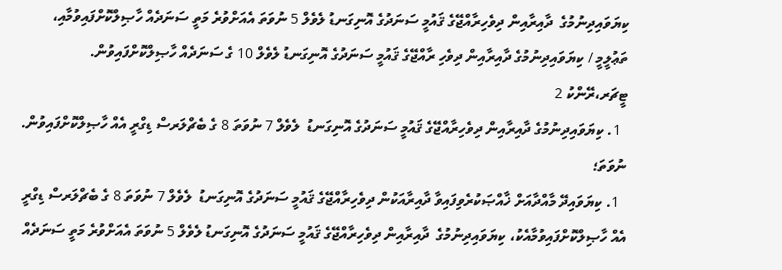ކިޔަވައިދިނުމުގެ  ދާއިރާއިން ދިވެހިރާއްޖޭގެ ޤައުމީ ސަނަދުގެ އޮނިގަނޑު ލެވެލް 5 ނުވަތަ އެއަށްވުރެ މަތީ ސަނަދެއް ހާޞިލްކޮށްފައިވުމާއި، ތަޢުލީމީ / ކިޔަވައިދިނުމުގެ ދާއިރާއިން ދިވެހި ރާއްޖޭގެ ޤައުމީ ސަނަދުގެ އޮނިގަނޑު ލެވެލް 10 ގެ ސަނަދެއް ހާޞިލްކޮށްފައިވުން.
ޓީޗަރ،ރޭންކު 2
  1. ކިޔަވައިދިނުމުގެ ދާއިރާއިން ދިވެހިރާއްޖޭގެ ޤައުމީ ސަނަދުގެ އޮނިގަނޑު  ލެވެލް 7 ނުވަތަ 8 ގެ ބެޗްލަރސް ޑިގްރީ އެއް ހާޞިލްކޮށްފައިވުން.
ނުވަތަ؛
  1. ކިޔަވައިދޭ މާއްދާއަށް ޚާއްޞަކުރެވިފައިވާ ދާއިރާއަކުން ދިވެހިރާއްޖޭގެ ޤައުމީ ސަނަދުގެ އޮނިގަނޑު  ލެވެލް 7 ނުވަތަ 8 ގެ ބެޗްލަރސް ޑިގްރީ އެއް ހާޞިލްކޮށްފައިވުމާއެކު، ކިޔަވައިދިނުމުގެ  ދާއިރާއިން ދިވެހިރާއްޖޭގެ ޤައުމީ ސަނަދުގެ އޮނިގަނޑު ލެވެލް 5 ނުވަތަ އެއަށްވުރެ މަތީ ސަނަދެއް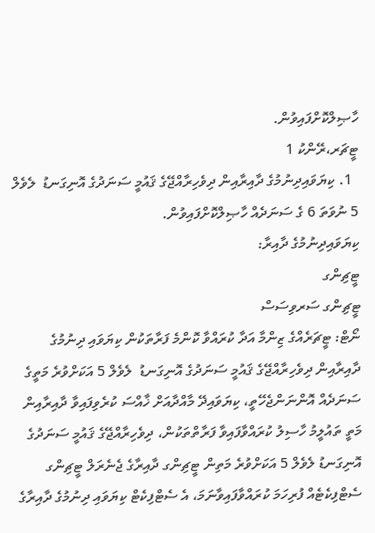ހާޞިލްކޮށްފައިވުން.
ޓީޗަރ،ރޭންކު 1
  1. ކިޔަވައިދިނުމުގެ ދާއިރާއިން ދިވެހިރާއްޖޭގެ ޤައުމީ ސަނަދުގެ އޮނިގަނޑު  ލެވެލް 5 ނުވަތަ 6 ގެ ސަނަދެއް ހާޞިލްކޮށްފައިވުން.
ކިޔަވައިދިނުމުގެ ދާއިރާ:
ޓީޗިންގ
ޓީޗިންގ ސަރވިސަސް
ނޯޓް: ޓީޗަރެއްގެ ޒިންމާ އަދާ ކުރައްވާ ކޮންމެ ފަރާތަކުން ކިޔަވައި ދިނުމުގެ ދާއިރާއިން ދިވެހިރާއްޖޭގެ ޤައުމީ ސަނަދުގެ އޮނިގަނޑު  ލެވެލް 5 އަކަށްވުރެ މަތީގެ ސަނަދެއް އޮންނަންޖެހޭތީ، ކިޔަވައިދޭ މާއްދާއަށް ޚާއްސަ ކުރެވިފައިވާ ދާއިރާއިން މަތީ ތައުލީމު ހާސިލު ކުރައްވާފައިވާ ފަރާތްތަކުން، ދިވެހިރާއްޖޭގެ ޤައުމީ ސަނަދުގެ އޮނިގަނޑު ލެވެލް 5 އަކަށްވުރެ މަތިން ޓީޗިންގ ދާއިރާގެ ޖެނެރަލް ޓީޗިންގ ސެޓްފިކެޓެއް ފުރިހަމަ ކުރައްވާފައިވާނަމަ، އެ ސެޓްފިކެޓް ކިޔަވައި ދިނުމުގެ ދާއިރާގެ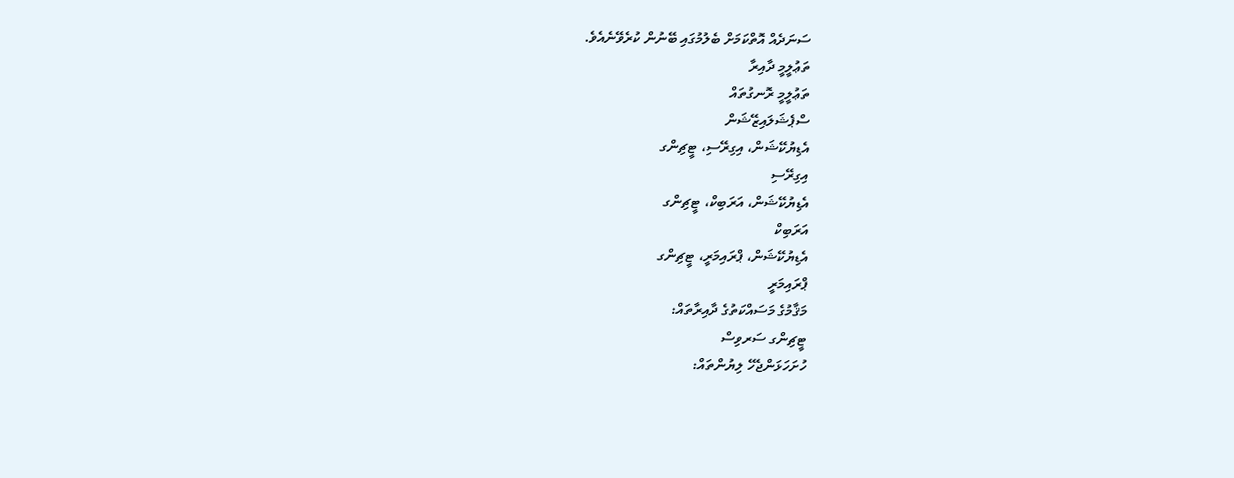ސަނަދެއް އޮތްކަމަށް ބެލުމުގައި ބޭނުން ކުރެވޭނެއެވެ.
ތަޢުލީމީ ދާއިރާ
ތަޢުލީމީ ރޮނގުތައް
ސްޕެޝަލައިޒޭޝަން
އެޑިޔުކޭޝަން، އިގިރޭސި، ޓީޗިންގ
އިގިރޭސި
އެޑިޔުކޭޝަން، އަރަބިކް، ޓީޗިންގ
އަރަބިކް
އެޑިޔުކޭޝަން، ޕްރައިމަރީ، ޓީޗިންގ
ޕްރައިމަރީ
މަޤާމުގެ މަސައްކަތުގެ ދާއިރާތައް:
ޓީޗިންގ ސަރވިސް
ހުށަހަޅަންޖެހޭ ލިޔުންތައް: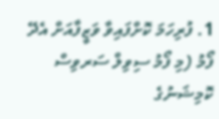1. ފުރިހަމަ ކޮށްފައިވާ ވަޒީފާއަށް އެދޭ ފޯމު (މި ފޯމު ސިވިލް ސަރވިސް ކޮމިޝަނުގެ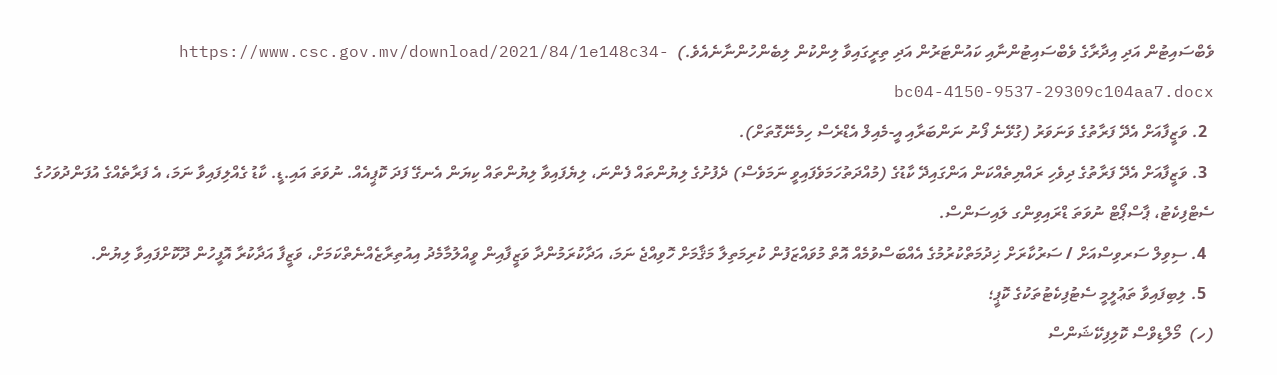ވެބްސައިޓުން އަދި އިދާރާގެ ވެބްސައިޓުންނާއި ކައުންޓަރުން އަދި ތިރީގައިވާ ލިންކުން ލިބެންހުންނާނެއެވެ.)  https://www.csc.gov.mv/download/2021/84/1e148c34-bc04-4150-9537-29309c104aa7.docx
  2. ވަޒީފާއަށް އެދޭ ފަރާތުގެ ވަނަވަރު (ގުޅޭނެ ފޯނު ނަންބަރާއި އީ-މެއިލް އެޑްރެސް ހިމެނޭގޮތަށް).
  3. ވަޒީފާއަށް އެދޭ ފަރާތުގެ ދިވެހި ރައްޔިތެއްކަން އަންގައިދޭ ކާޑުގެ (މުއްދަތުހަމަވެފައިވީ ނަމަވެސް) ދެފުށުގެ ލިޔުންތައް ފެންނަ، ލިޔެފައިވާ ލިޔުންތައް ކިޔަން އެނގޭ ފަދަ ކޮޕީއެއް. ނުވަތަ އައި.ޑީ. ކާޑު ގެއްލިފައިވާ ނަމަ، އެ ފަރާތެއްގެ އުފަންދުވަހުގެ ސެޓްފިކެޓު، ޕާސްޕޯޓް ނުވަތަ ޑްރައިވިންގ ލައިސަންސް.
  4. ސިވިލް ސަރވިސްއަށް / ސަރުކާރަށް ޚިދުމަތްކުރުމުގެ އެއްބަސްވުމެއް އޮތް މުވައްޒަފުން ކުރިމަތިލާ މަޤާމަށް ހޮވިއްޖެ ނަމަ، އަދާކުރަމުންދާ ވަޒީފާއިން ވީއްލުމާމެދު އިއުތިރާޒެއްނެތްކަމަށް، ވަޒީފާ އަދާކުރާ އޮފީހުން ދޫކޮށްފައިވާ ލިޔުން.
  5. ލިބިފައިވާ ތަޢުލީމީ ސެޓުފިކެޓުތަކުގެ ކޮޕީ؛
(ހ)  މޯލްޑިވްސް ކޮލިފިކޭޝަންސް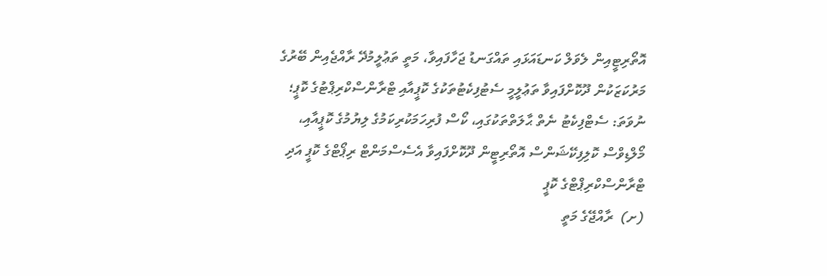އޮތޯރިޓީއިން ލެވަލް ކަނޑައަޅައި ތައްގަނޑު ޖަހާފައިވާ، މަތީ ތަޢުލީމުދޭ ރާއްޖެއިން ބޭރުގެ މަރުކަޒަކުން ދޫކޮށްފައިވާ ތަޢުލީމީ ސެޓުފިކެޓުތަކުގެ ކޮޕީއާއި ޓްރާންސްކްރިޕްޓުގެ ކޮޕީ؛ ނުވަތަ: ސެޓްފިކެޓު ނެތް ޙާލަތްތަކުގައި، ކޯސް ފުރިހަމަކުރިކަމުގެ ލިޔުމުގެ ކޮޕީއާއި، މޯލްޑިވްސް ކޮލިފިކޭޝަންސް އޮތޯރިޓީން ދޫކޮށްފައިވާ އެސެސްމަންޓް ރިޕޯޓްގެ ކޮޕީ އަދި ޓްރާންސްކްރިޕްޓްގެ ކޮޕީ
(ށ)  ރާއްޖޭގެ މަތީ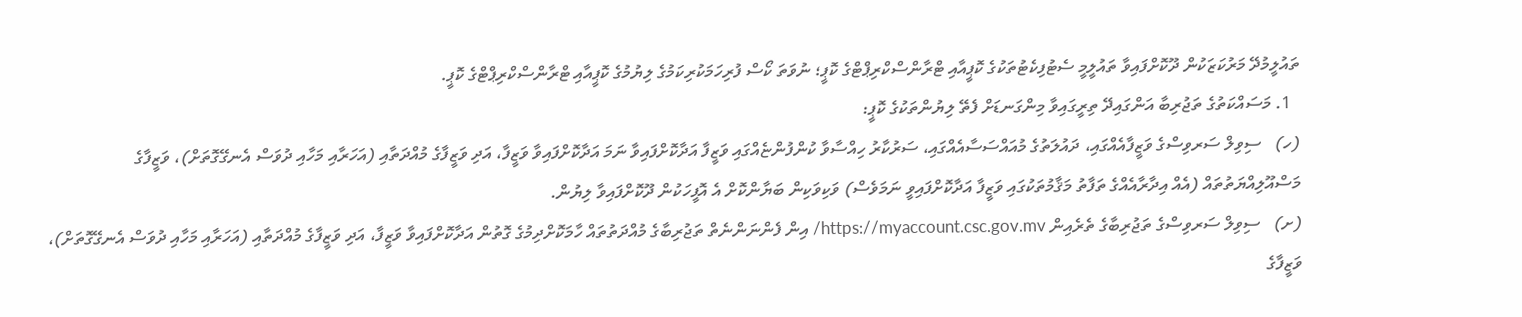ތައުލީމުދޭ މަރުކަޒަކުން ދޫކޮށްފައިވާ ތައުލީމީ ސެޓުފިކެޓުތަކުގެ ކޮޕީއާއި ޓްރާންސްކްރިޕްޓްގެ ކޮޕީ؛ ނުވަތަ ކޯސް ފުރިހަމަކުރިކަމުގެ ލިޔުމުގެ ކޮޕީއާއި ޓްރާންސްކްރިޕްޓްގެ ކޮޕީ.
  1. މަސައްކަތުގެ ތަޖުރިބާ އަންގައިދޭ ތިރީގައިވާ މިންގަނޑަށް ފެތޭ ލިޔުންތަކުގެ ކޮޕީ:
(ހ)   ސިވިލް ސަރވިސްގެ ވަޒީފާއެއްގައި، ދައުލަތުގެ މުއައްސަސާއެއްގައި، ސަރުކާރު ހިއްސާވާ ކުންފުންޏެއްގައި ވަޒީފާ އަދާކޮށްފައިވާ ނަމަ އަދާކޮށްފައިވާ ވަޒީފާ، އަދި ވަޒީފާގެ މުއްދަތާއި (އަހަރާއި މަހާއި ދުވަސް އެނގޭގޮތަށް)، ވަޒީފާގެ މަސްއޫލިއްޔަތުތައް (އެއް އިދާރާއެއްގެ ތަފާތު މަޤާމުތަކުގައި ވަޒީފާ އަދާކޮށްފައިވީ ނަމަވެސް) ވަކިވަކިން ބަޔާންކޮށް އެ އޮފީހަކުން ދޫކޮށްފައިވާ ލިޔުން.
(ށ)   ސިވިލް ސަރވިސްގެ ތަޖުރިބާގެ ތެރެއިން https://myaccount.csc.gov.mv/ އިން ފެންނަންނެތް ތަޖުރިބާގެ މުއްދަތުތައް ހާމަކޮށްދިމުގެ ގޮތުން އަދާކޮށްފައިވާ ވަޒީފާ، އަދި ވަޒީފާގެ މުއްދަތާއި (އަހަރާއި މަހާއި ދުވަސް އެނގޭގޮތަށް)، ވަޒީފާގެ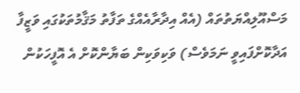މަސްއޫލިއްޔަތުތައް (އެއް އިދާރާއެއްގެ ތަފާތު މަޤާމުތަކުގައި ވަޒީފާ އަދާކޮށްފައިވީ ނަމަވެސް) ވަކިވަކިން ބަޔާންކޮށް އެ އޮފީހަކުން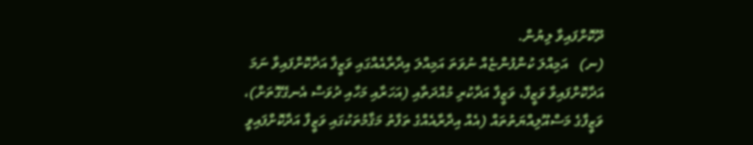ދޫކޮށްފައިވާ ލިޔުން.
(ނ)   އަމިއްލަ ކުންފުންޏެއް ނުވަތަ އަމިއްލަ އިދާރާއެއްގައި ވަޒީފާ އަދާކޮށްފައިވާ ނަމަ އަދާކޮށްފައިވާ ވަޒީފާ، ވަޒީފާ އަދާކުރި މުއްދަތާއި (އަހަރާއި މަހާއި ދުވަސް އެނގޭގޮތަށް)، ވަޒީފާގެ މަސްއޫލިއްޔަތުތައް (އެއް އިދާރާއެއްގެ ތަފާތު މަޤާމުތަކުގައި ވަޒީފާ އަދާކޮށްފައިވީ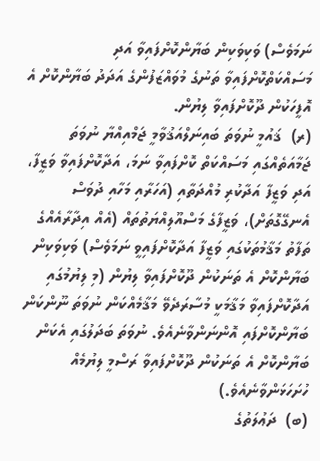ނަމަވެސް) ވަކިވަކިން ބަޔާންކޮށްފައިވާ އަދި މަސައްކަތްކޮށްފައިވާ ތަނުގެ މުވައްޒަފުންގެ އަދަދު ބަޔާންކޮށް އެ އޮފީހަކުން ދޫކޮށްފައިވާ ލިޔުން.
(ރ)  ޤައުމީ ނުވަތަ ބައިނަލްއަޤުވާމީ ޖަމްއިއްޔާ ނުވަތަ ޖަމާއަތެއްގައި މަސައްކަތް ކޮށްފައިވާ ނަމަ، އަދާކޮށްފައިވާ ވަޒީފާ، އަދި ވަޒީފާ އަދާކުރި މުއްދަތާއި (އަހަރާއި މަހާއި ދުވަސް އެނގޭގޮތަށް)، ވަޒީފާގެ މަސްއޫލިއްޔަތުތައް (އެއް އިދާރާއެއްގެ ތަފާތު މަޤާމުތަކުގައި ވަޒީފާ އަދާކޮށްފައިވީ ނަމަވެސް) ވަކިވަކިން ބަޔާންކޮށް އެ ތަނަކުން ދޫކޮށްފައިވާ ލިޔުން (މި ލިޔުމުގައި އަދާކޮށްފައިވާ މަޤާމަކީ މުސާރަދެވޭ މަޤާމެއްކަން ނުވަތަ ނޫންކަން ބަޔާންކޮށްފައި އޮންނަންވާނެއެވެ. ނުވަތަ ބަދަލުގައި އެކަން ބަޔާންކޮށް އެ ތަނަކުން ދޫކޮށްފައިވާ ރަސްމީ ލިޔުމެއް ހުށަހަޅަންވާނެއެވެ.)
(ބ)  ދަޢުލަތުގެ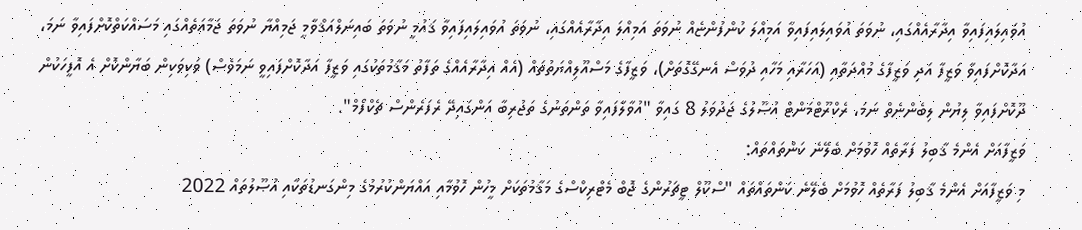އުވައިލައިފައިވާ އިދާރާއެއްގައި، ނުވަތަ އުވައިލައިފައިވާ އަމިއްލަ ކުންފުންޏެއް ނުވަތަ އަމިއްލަ އިދާރާއެއްގައި، ނުވަތަ އުވައިލައިފައިވާ ޤައުމީ ނުވަތަ ބައިނަލްއަޤްވާމީ ޖަމިއްޔާ ނުވަތަ ޖަމާއަތެއްގައި މަސައްކަތްކޮށްފައިވާ ނަމަ، އަދާކޮށްފައިވާ ވަޒީފާ އަދި ވަޒީފާގެ މުއްދަތާއި (އަހަރާއި މަހާއި ދުވަސް އެނގޭގޮތަށް)، ވަޒީފާގެ މަސްއޫލިއްޔަތުތައް (އެއް އިދާރާއެއްގެ ތަފާތު މަޤާމުތަކުގައި ވަޒީފާ އަދާކޮށްފައިވީ ނަމަވެސް) ވަކިވަކިން ބަޔާންކޮށް އެ އޮފީހަކުން ދޫކޮށްފައިވާ ލިޔުން ލިބެންނެތް ނަމަ، ރެކްރޫޓްމަންޓް އުޞޫލުގެ ޖަދުވަލު 8 ގައިވާ "އުވާލާފައިވާ ތަންތަނުގެ ތަޖުރިބާ އަންގައިދޭ ރެފަރެންސް ޗެކްފޯމް".
ވަޒީފާއަށް އެންމެ ޤާބިލު ފަރާތެއް ހޮވުމަށް ބެލޭނެ ކަންތައްތައް:
މި ވަޒީފާއަށް އެންމެ ޤާބިލު ފަރާތެއް ހޮވުމަށް ބެލޭނެ ކަންތައްތައް "ސްކޫލް ޓީޗަރުންގެ ޖޮބް މެޓްރިކްސްގެ މަޤާމުތަކަށް މީހުން ހޮވުމާއި އައްޔަންކުރުމުގެ މިންގަނޑުތަކާއި އުޞޫލުތައް 2022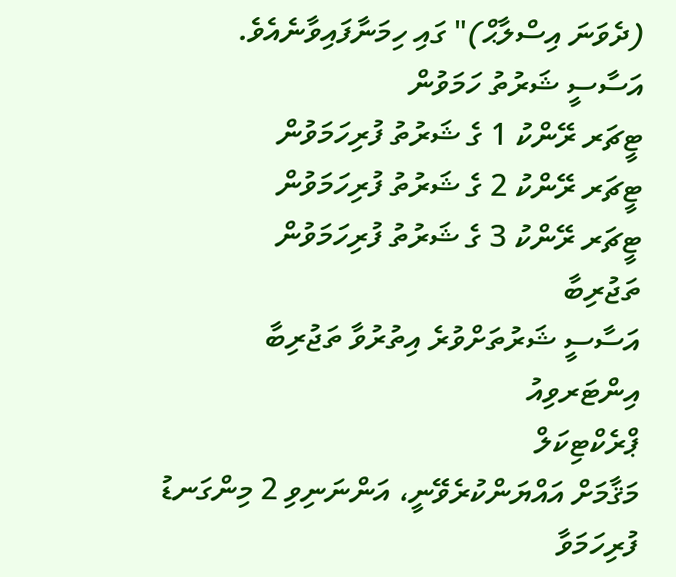(ދެވަނަ އިސްލާޙް)" ގައި ހިމަނާފައިވާނެއެވެ.
އަސާސީ ޝަރުތު ހަމަވުން
ޓީޗަރ ރޭންކު 1 ގެ ޝަރުތު ފުރިހަމަވުން
ޓީޗަރ ރޭންކު 2 ގެ ޝަރުތު ފުރިހަމަވުން
ޓީޗަރ ރޭންކު 3 ގެ ޝަރުތު ފުރިހަމަވުން
ތަޖުރިބާ
އަސާސީ ޝަރުތަށްވުރެ އިތުރުވާ ތަޖުރިބާ
އިންޓަރވިއު
ޕްރެކްޓިކަލް
މަޤާމަށް އައްޔަންކުރެވޭނީ، އަންނަނިވި 2 މިންގަނޑު ފުރިހަމަވާ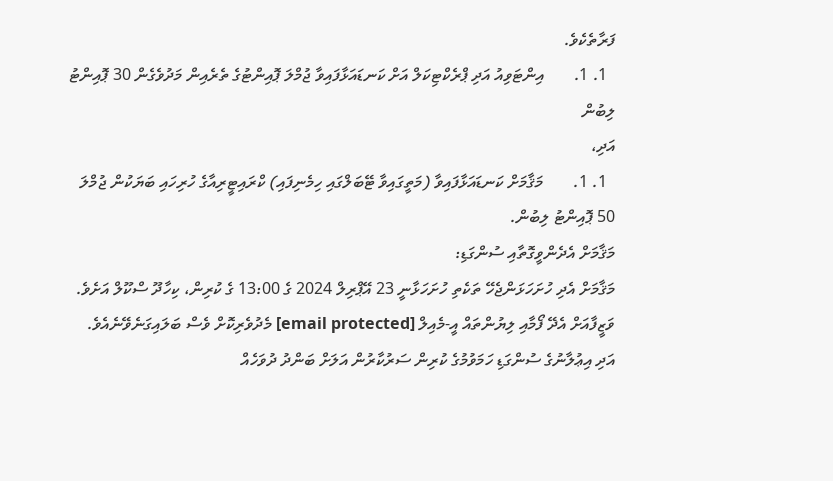ފަރާތެކެވެ.
  1. 1.       އިންޓަވިއު އަދި ޕްރެކްޓިކަލް އަށް ކަނޑައަޅާފައިވާ ޖުމްލަ ޕޮއިންޓުގެ ތެރެއިން މަދުވެގެން 30 ޕޮއިންޓު ލިބުން
އަދި،
  1. 1.       މަޤާމަށް ކަނޑައަޅާފައިވާ (މަތީގައިވާ ޓޭބަލްގައި ހިމެނިފައި) ކްރައިޓީރިއާގެ ހުރިހައި ބަޔަކުން ޖުމްލަ 50 ޕޮއިންޓު ލިބުން.
މަޤާމަށް އެދެންވީގޮތާއި ސުންގަޑި:
މަޤާމަށް އެދި ހުށަހަޅަންޖެހޭ ތަކެތި ހުށަހަޅާނީ 23 އޭޕްރިލް 2024 ގެ 13:00 ގެ ކުރިން، ކިހާދޫ ސްކޫލް އަށެވެ. ވަޒީފާއަށް އެދޭ ފޯމާއި ލިޔުންތައް އީ-މެއިލް [email protected] މެދުވެރިކޮށް ވެސް ބަލައިގަނެވޭނެއެވެ.
އަދި އިޢުލާނުގެ ސުންގަޑި ހަމަވުމުގެ ކުރިން ސަރުކާރުން އަލަށް ބަންދު ދުވަހެއް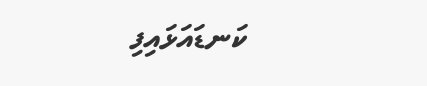ކަނޑައަޅައިފި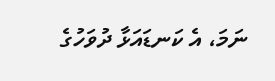ނަމަ، އެ ކަނޑައަޅާ ދުވަހުގެ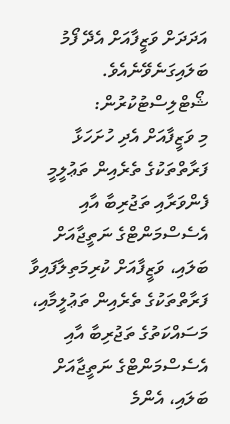އަދަދަށް ވަޒީފާއަށް އެދޭ ފޯމު ބަލައިގަނެވޭނެއެވެ.
ޝޯޓްލިސްޓުކުރުން:
މި ވަޒީފާއަށް އެދި ހުށަހަޅާ ފަރާތްތަކުގެ ތެރެއިން ތަޢުލީމީ ފެންވަރާއި ތަޖުރިބާ އާއި އެސެސްމަންޓްގެ ނަތީޖާއަށް ބަލައި، ވަޒީފާއަށް ކުރިމަތިލާފައިވާ ފަރާތްތަކުގެ ތެރެއިން ތަޢުލީމާއި، މަސައްކަތުގެ ތަޖުރިބާ އާއި އެސެސްމަންޓްގެ ނަތީޖާއަށް ބަލައި، އެންމެ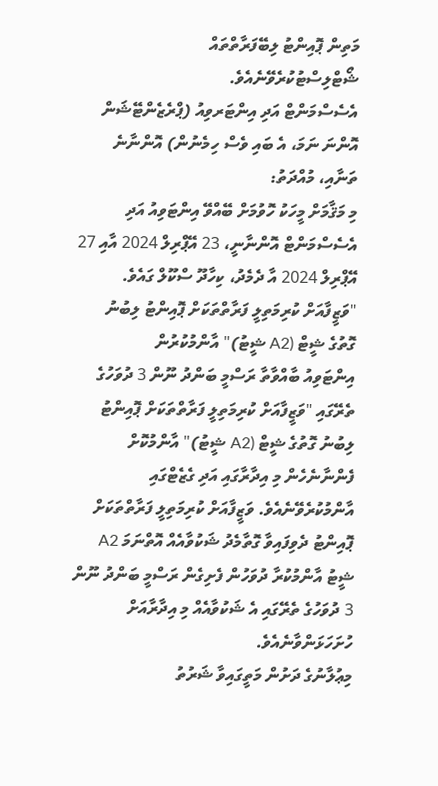މަތިން ޕޮއިންޓު ލިބޭފަރާތްތައް ޝޯޓްލިސްޓުކުރެވޭނެއެވެ.
އެސެސްމަންޓް އަދި އިންޓަރވިއު (ޕްރެޒެންޓޭޝަން އޮންނަ ނަމަ، އެ ބައި ވެސް ހިމެނުން) އޮންނާނެ ތަނާއި، މުއްދަތު:
މި މަޤާމަށް މީހަކު ހޮވުމަށް ބޭއްވޭ އިންޓަވިއު އަދި އެސެސްމަންޓް އޮންނާނީ، 23 އޭޕްރިލް 2024 އާއި 27 އޭޕްރިލް 2024 އާ ދެމެދު، ކިހާދޫ ސްކޫލް ގައެވެ.
"ވަޒީފާއަށް ކުރިމަތިލީ ފަރާތްތަކަށް ޕޮއިންޓު ލިބުނު ގޮތުގެ ޝީޓް (A2 ޝީޓު)" އާންމުކުރުން
އިންޓަވިއު ބާއްވާތާ ރަސްމީ ބަންދު ނޫން 3 ދުވަހުގެ ތެރޭގައި "ވަޒީފާއަށް ކުރިމަތިލީ ފަރާތްތަކަށް ޕޮއިންޓު ލިބުނު ގޮތުގެ ޝީޓް (A2 ޝީޓު)" އާންމުކޮށް ފެންނާނެހެން މި އިދާރާގައި އަދި ގެޒެޓްގައި އާންމުކުރެވޭނެއެވެ. ވަޒީފާއަށް ކުރިމަތިލީ ފަރާތްތަކަށް ޕޮއިންޓު ދެވިފައިވާ ގޮތާމެދު ޝަކުވާއެއް އޮތްނަމަ A2 ޝީޓު އާންމުކުރާ ދުވަހުން ފެށިގެން ރަސްމީ ބަންދު ނޫން 3 ދުވަހުގެ ތެރޭގައި އެ ޝަކުވާއެއް މި އިދާރާއަށް ހުށަހަޅަންވާނެއެވެ.
މިޢުލާނުގެ ދަށުން މަތީގައިވާ ޝަރުތު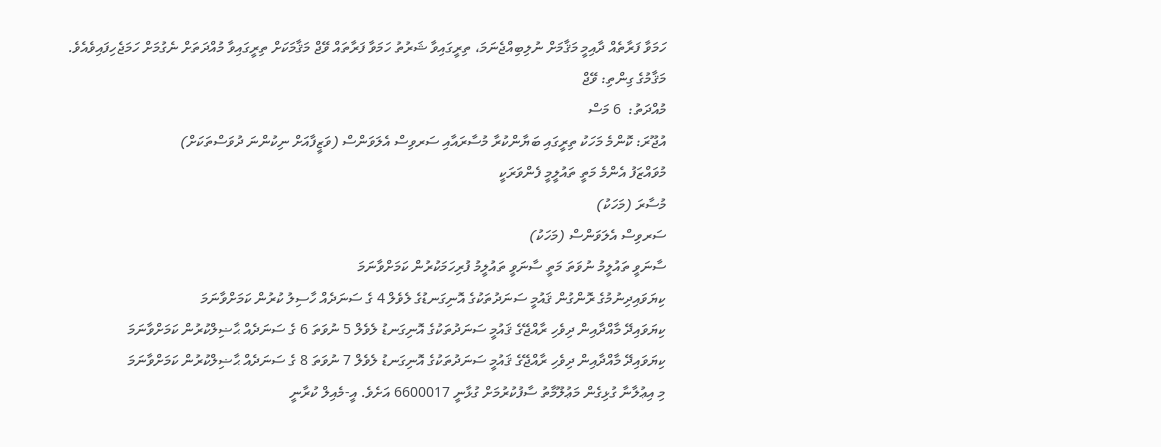ހަމަވާ ފަރާތެއް ދާއިމީ މަޤާމަށް ނުލިބިއްޖެނަމަ، ތިރީގައިވާ ޝަރުތު ހަމަވާ ފަރާތައް ވޭޖް މަޤާމަކަށް ތިރީގައިވާ މުއްދަތަށް ނެގުމަށް ހަމަޖެހިފައިވެއެވެ.
މަޤާމުގެ ގިންތި: ވޭޖް
މުއްދަތު:  6 މަސް
އުޖޫރަ: ކޮންމެ މަހަކު ތިރީގައި ބަޔާންކުރާ މުސާރައާއި ސަރވިސް އެލަވަންސް (ވަޒީފާއަށް ނިކުންނަ ދުވަސްތަކަށް)
މުވައްޒަފު އެންމެ މަތީ ތައުލީމީ ފެންވަރަކީ
މުސާރަ (މަހަކު)
ސަރވިސް އެލަވަންސް (މަހަކު)
ސާނަވީ ތައުލީމު ނުވަތަ މަތީ ސާނަވީ ތައުލީމު ފުރިހަމަކުރުން ކަމަށްވާނަމަ
ކިޔަވައިދިނުމުގެ ރޮންގުން ޤައުމީ ސަނަދުތަކުގެ އޮނިގަނޑުގެ ލެވެލް 4 ގެ ސަނަދެއް ހާސިލު ކުރުން ކަމަށްވާނަމަ
ކިޔަވައިދޭ މާއްދާއިން ދިވެހި ރާއްޖޭގެ ޤައުމީ ސަނަދުތަކުގެ އޮނިގަނޑު ލެވެލް 5 ނުވަތަ 6 ގެ ސަނަދެއް ޙާޟިލްކުރުން ކަމަށްވާނަމަ
ކިޔަވައިދޭ މާއްދާއިން ދިވެހި ރާއްޖޭގެ ޤައުމީ ސަނަދުތަކުގެ އޮނިގަނޑު ލެވެލް 7 ނުވަތަ 8 ގެ ސަނަދެއް ޙާޟިލްކުރުން ކަމަށްވާނަމަ
މި އިޢުލާނާ ގުޅިގެން މަޢުލޫމާތު ސާފުކުރުމަށް ގުޅާނީ 6600017 އަށެވެ. އީ-މެއިލް ކުރާނީ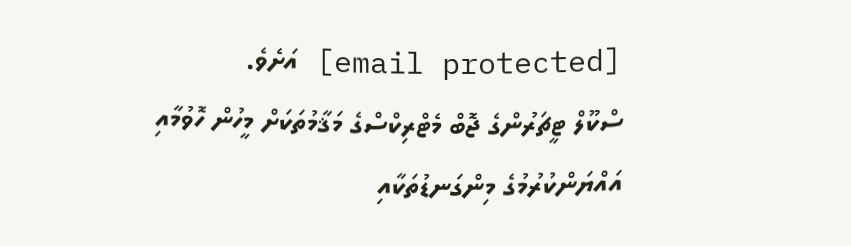[email protected] އަށެވެ.
ސްކޫލް ޓީޗަރުންގެ ޖޮބް މެޓްރިކްސްގެ މަޤާމުތަކަށް މީހުން ހޮވުމާއި އައްޔަންކުރުމުގެ މިންގަނޑުތަކާއި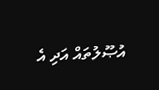އުޞޫލުތައް އަދި އެ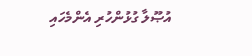އުޞޫލާ ގުޅުންހުރި އެންމެހައި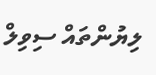ލިޔުންތައް ސިވިލް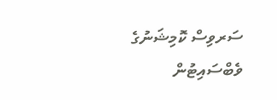ސަރވިސް ކޮމިޝަނުގެ ވެބްސައިޓުން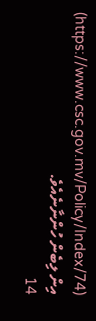(https://www.csc.gov.mv/Policy/Index/74) އިން ލިބެން ހުންނާނެއެވެ.
14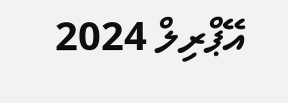އޭޕްރިލް 2024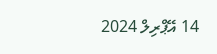14 އޭޕްރިލް 2024